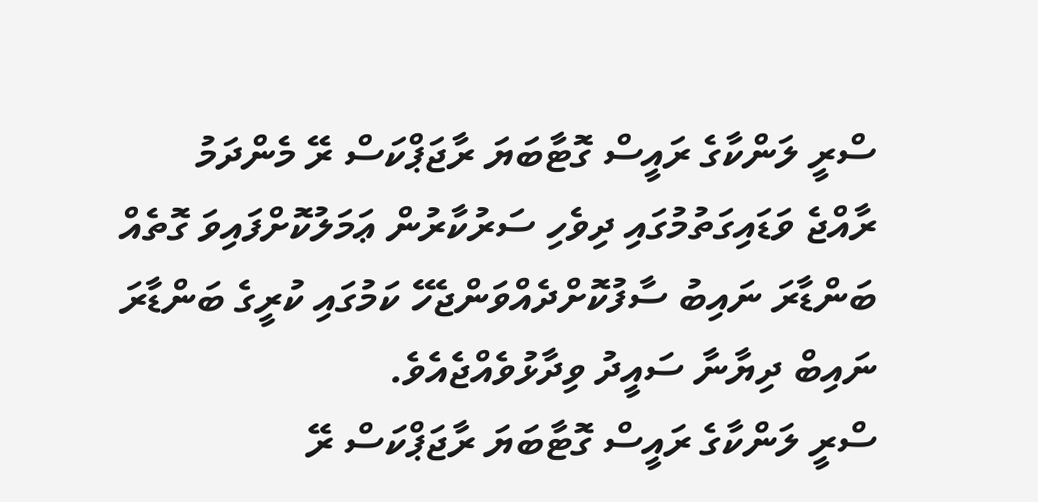ސްރީ ލަންކާގެ ރައީސް ގޮޓާބަޔަ ރާޖަޕްކަސް ރޭ މެންދަމު ރާއްޖެ ވަޑައިގަތުމުގައި ދިވެހި ސަރުކާރުން ޢަމަލުކޮށްފައިވަ ގޮތެއް ބަންޑާރަ ނައިބު ސާފުކޮށްދެއްވަންޖެހޭ ކަމުގައި ކުރީގެ ބަންޑާރަ ނައިބް ދިޔާނާ ސައީދު ވިދާޅުވެއްޖެއެވެ.
ސްރީ ލަންކާގެ ރައީސް ގޮޓާބަޔަ ރާޖަޕްކަސް ރޭ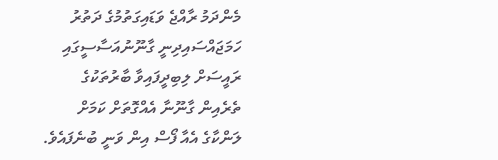މެންދަމު ރާއްޖެ ވަޑައިގަތުމުގެ ދަތުރު ހަމަޖައްސައިދިނީ ގާނޫނުއަސާސީގައި ރައީސަށް ލިބިދީފައިވާ ބާރުތަކުގެ ތެރެއިން ގާނޫނާ އެއްގޮތަށް ކަމަށް ލަންކާގެ އެއާ ފޯސް އިން ވަނީ ބުނެފައެވެ.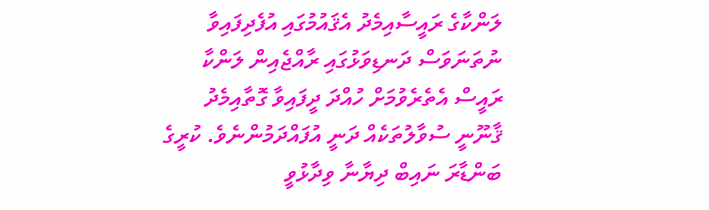ލަންކާގެ ރައީސާއިމެދު އެޤައުމުގައި އުފެދިފައިވާ ނުތަނަވަސް ދަނޑިވަޅުގައި ރާއްޖެއިން ލަންކާ ރައީސް އެތެރެވުމަށް ހުއްދަ ދީފައިވާ ގޮތާއިމެދު ޤާނޫނީ ސުވާލުތަކެއް ދަނީ އުފައްދަމުންނެވެ. ކުރީގެ ބަންޑާރަ ނައިބް ދިޔާނާ ވިދާޅުވީ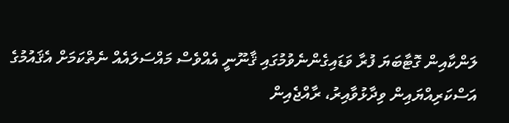ލަންކާއިން ގޮޓާބަޔަ ފުރާ ވަޑައިގެންނެވުމުގައި ޤާނޫނީ އެއްވެސް މައްސަލައެއް ނެތްކަމަށް އެޤައުމުގެ އަސްކަރިއްޔައިން ވިދާޅުވާއިރު، ރާއްޖެއިން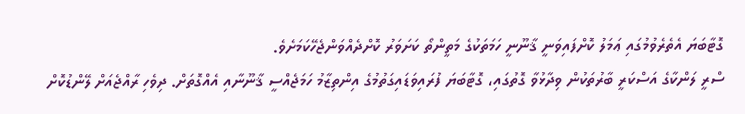ގޮޓާބަޔަ އެތެރެވުމުގައި ޢަމަލު ކޮށްފައިވަނީ ޤާނޫނީ ހަމަތަކުގެ މަތީންތޯ ކަށަވަރު ކޮށްދެއްވަންޖެހޭކަމަށެވެ.
ސްރީ ލަންކާގެ އަސްކަރީ ބާރުތަކުން ވިދާޅުވާ ގޮތުގައި، ގޮޓާބަޔަ ފުރައިވަޑައިގަތުމުގެ އިންތިޒާމު ހަމަޖެއްސީ ޤާނޫނާއި އެއްގޮތަށް. ދިވެހި ރާއްޖެއަށް ލޭންޑުކޮށް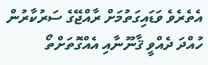އެތެރެވެ ވަޑައިގަތުމަށް ރާއްޖޭގެ ސަރުކާރުން ހުއްދަ ދެއްވީ ޤާނޫނާއި އެއްގޮތަށްތޯ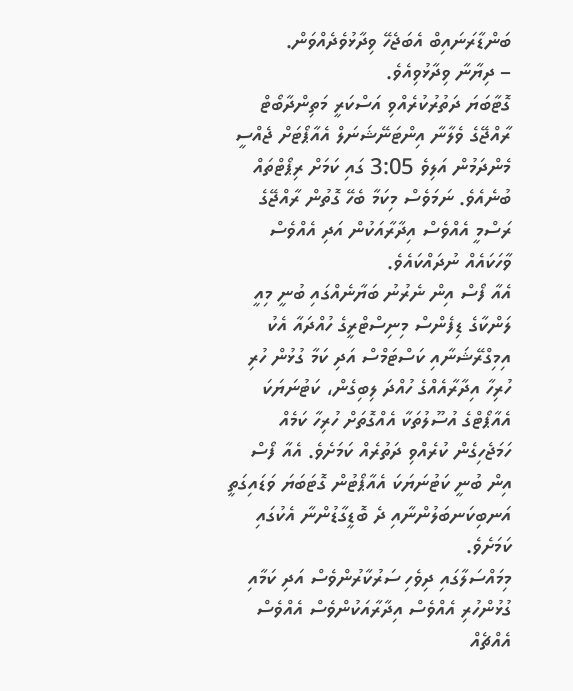ބަންޑާރަނައިބް އެބަޖެހޭ ވިދާޅުވެދެއްވަން.
– ދިޔާނާ ވިދާޅުވިއެވެ.
ގޮޓާބަޔަ ދަތުރުކުރެއްވި އަސްކަރީ މަތިންދާބޯޓް ރާއްޖޭގެ ވެލާނާ އިންޓަނޭޝަނަލް އެއާޕޯޓަށް ޖެއްސީ މެންދަމުން އަލިވެ 3:05 ގައި ކަމަށް ރިޕޯޓްތައް ބުނެއެވެ. ނަމަވެސް މިކަމާ ބެހޭ ގޮތުން ރާއްޖޭގެ ރަސްމީ އެއްވެސް އިދާރާއަކުން އަދި އެއްވެސް ވާހަކައެއް ނުދައްކައެވެ.
އެއާ ފޯސް އިން ނެރުނު ބަޔާނެއްގައި ބުނީ މިއީ ލަންކާގެ ޑިފެންސް މިނިސްޓްރީގެ ހުއްދައާ އެކު އިމިގްރޭޝަނާއި ކަސްޓަމްސް އަދި ކަމާ ގުޅުން ހުރި ހުރިހާ އިދާރާއެއްގެ ހުއްދަ ލިބިގެން، ކަޓުނަޔަކަ އެއާޕޯޓްގެ އުސޫލުތަކާ އެއްގޮތަށް ހުރިހާ ކަމެއް ހަމަޖެހިގެން ކުރެއްވި ދަތުރެއް ކަމަށެވެ. އެއާ ފޯސް އިން ބުނީ ކަޓުނަޔަކަ އެއާޕޯޓުން ގޮޓަބަޔަ ވަޑައިގަތީ އަނބިކަނބަލުންނާއި ދެ ބޮޑީގާޑުންނާ އެކުގައި ކަމަށެވެ.
މިމައްސަލާގައި ދިވެހި ސަރުކާރުންވެސް އަދި ކަމާއި ގުޅުންހުރި އެއްވެސް އިދާރާއަކުންވެސް އެއްވެސް އެއްޗެއް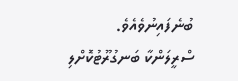ބުނެފައިނުވެއެވެ.
ސްރީލަންކާ ބަނގުރޫޓުކޮށްލި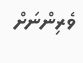ވެރިންނަށް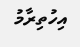އިހުތިރާމު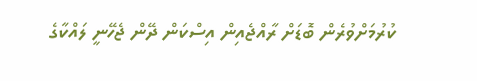ކުރުމަށްވުރެން ބޮޑަށް ރާއްޖެއިން އިސްކަން ދޭން ޖެހޭނީ ލައްކާގެ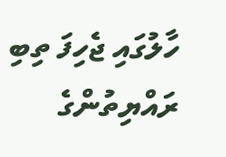ހާލުގައި ޖެހިފަ ތިބި ރައްޔިތުންގެ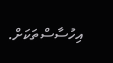އިހުސާސްތަކަށް.